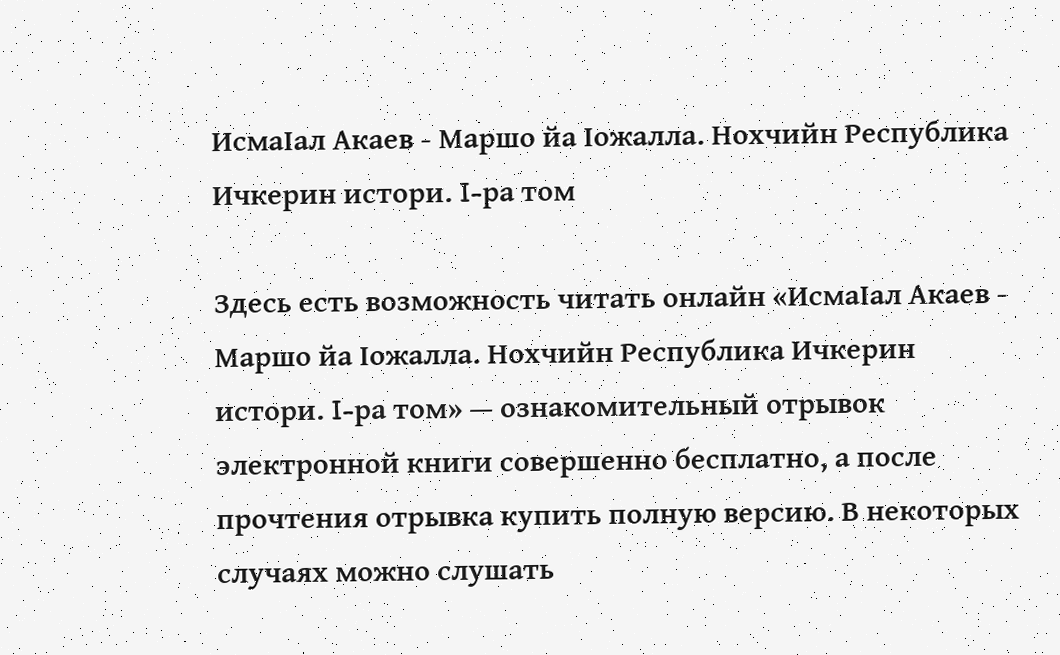ИсмаIал Акаев - Маршо йа Iожалла. Нохчийн Республика Ичкерин истори. I-ра том

Здесь есть возможность читать онлайн «ИсмаIал Акаев - Маршо йа Iожалла. Нохчийн Республика Ичкерин истори. I-ра том» — ознакомительный отрывок электронной книги совершенно бесплатно, а после прочтения отрывка купить полную версию. В некоторых случаях можно слушать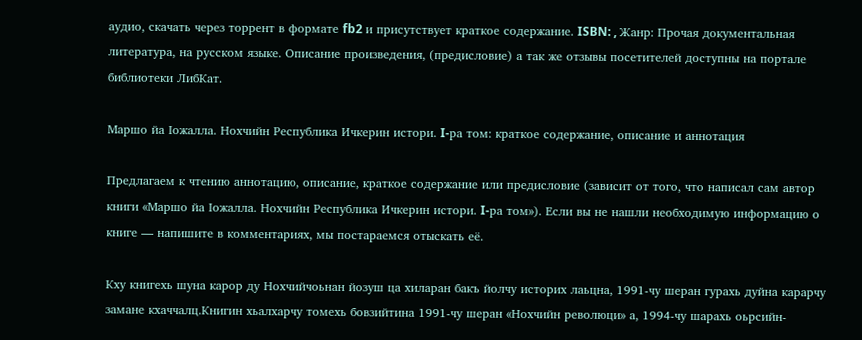аудио, скачать через торрент в формате fb2 и присутствует краткое содержание. ISBN: , Жанр: Прочая документальная литература, на русском языке. Описание произведения, (предисловие) а так же отзывы посетителей доступны на портале библиотеки ЛибКат.

Маршо йа Iожалла. Нохчийн Республика Ичкерин истори. I-ра том: краткое содержание, описание и аннотация

Предлагаем к чтению аннотацию, описание, краткое содержание или предисловие (зависит от того, что написал сам автор книги «Маршо йа Iожалла. Нохчийн Республика Ичкерин истори. I-ра том»). Если вы не нашли необходимую информацию о книге — напишите в комментариях, мы постараемся отыскать её.

Кху книгехь шуна карор ду Нохчийчоьнан йозуш ца хиларан бакъ йолчу историх лаьцна, 1991-чу шеран гурахь дуйна карарчу замане кхаччалц.Книгин хьалхарчу томехь бовзийтина 1991-чу шеран «Нохчийн революци» а, 1994-чу шарахь оьрсийн-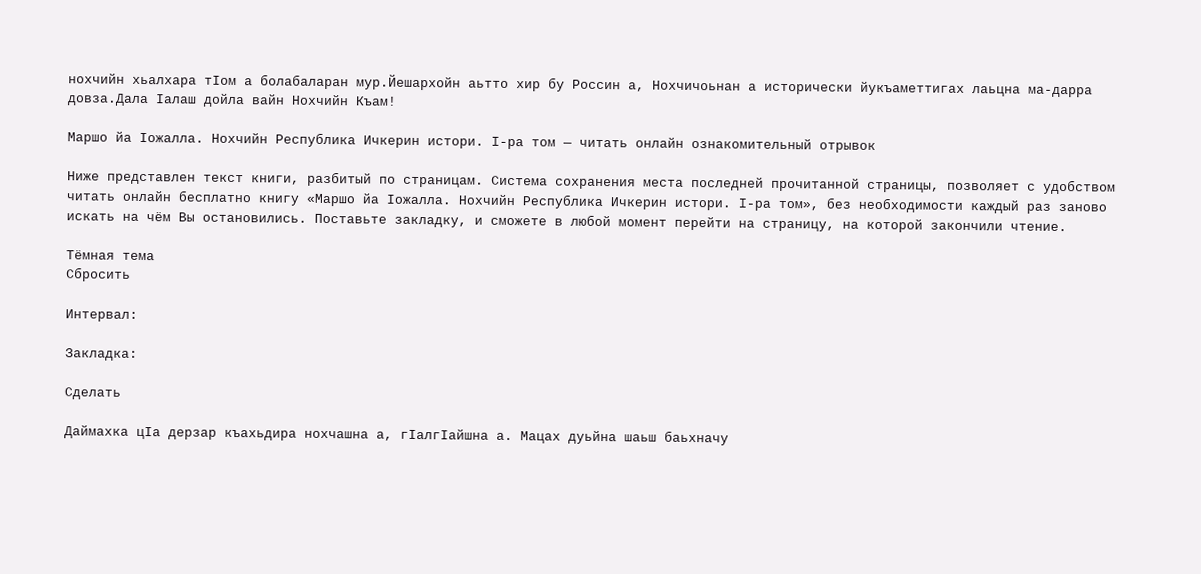нохчийн хьалхара тIом а болабаларан мур.Йешархойн аьтто хир бу Россин а, Нохчичоьнан а исторически йукъаметтигах лаьцна ма-дарра довза.Дала Iалаш дойла вайн Нохчийн Къам!

Маршо йа Iожалла. Нохчийн Республика Ичкерин истори. I-ра том — читать онлайн ознакомительный отрывок

Ниже представлен текст книги, разбитый по страницам. Система сохранения места последней прочитанной страницы, позволяет с удобством читать онлайн бесплатно книгу «Маршо йа Iожалла. Нохчийн Республика Ичкерин истори. I-ра том», без необходимости каждый раз заново искать на чём Вы остановились. Поставьте закладку, и сможете в любой момент перейти на страницу, на которой закончили чтение.

Тёмная тема
Сбросить

Интервал:

Закладка:

Сделать

Даймахка цIа дерзар къахьдира нохчашна а, гIалгIайшна а. Мацах дуьйна шаьш баьхначу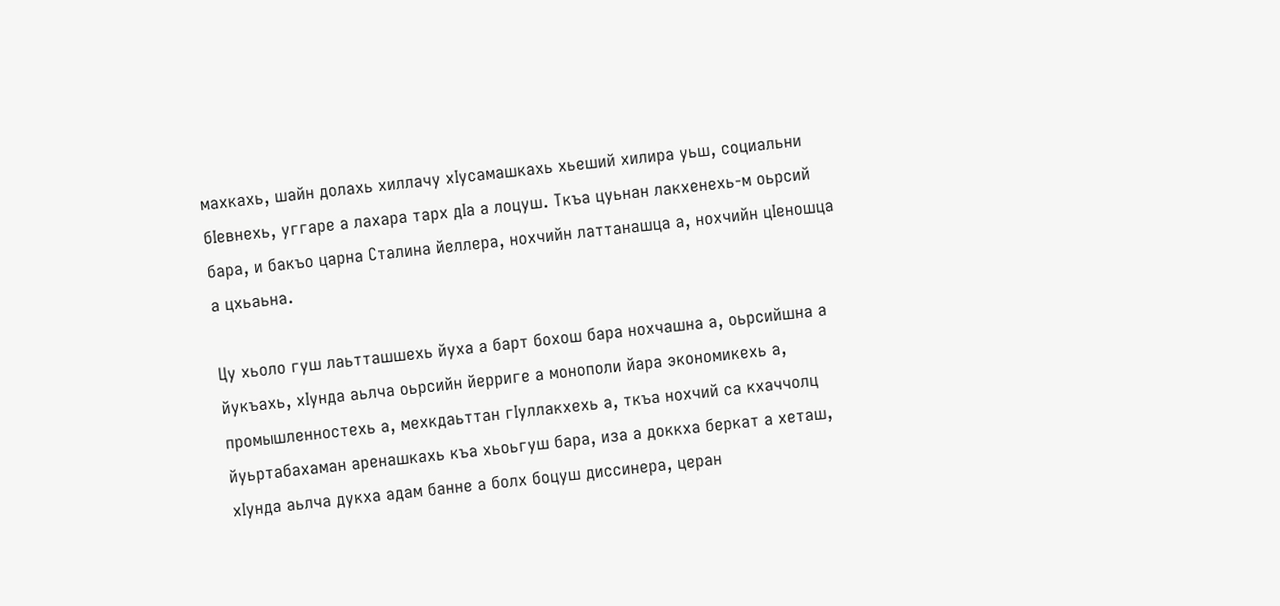махкахь, шайн долахь хиллачу хIусамашкахь хьеший хилира уьш, социальни бIевнехь, уггаре а лахара тарх дIа а лоцуш. Ткъа цуьнан лакхенехь-м оьрсий бара, и бакъо царна Сталина йеллера, нохчийн латтанашца а, нохчийн цIеношца а цхьаьна.

Цу хьоло гуш лаьтташшехь йуха а барт бохош бара нохчашна а, оьрсийшна а йукъахь, хIунда аьлча оьрсийн йерриге а монополи йара экономикехь а, промышленностехь а, мехкдаьттан гIуллакхехь а, ткъа нохчий са кхаччолц йуьртабахаман аренашкахь къа хьоьгуш бара, иза а доккха беркат а хеташ, хIунда аьлча дукха адам банне а болх боцуш диссинера, церан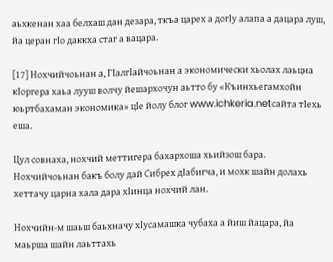аьхкенан хаа белхаш дан дезара, ткъа царех а догIу алапа а дацара луш, йа церан гIо даккха стаг а вацара.

[17] Нохчийчоьнан а, ГIалгIайчоьнан а экономически хьолах лаьцна кIоргера хаьа лууш волчу йешархочун аьтто бу «Къинхьегамхойн юьртбахаман экономика» цIе йолу блог www.ichkeria.netсайта тIехь еша.

Цул совнаха, нохчий меттигера бахархоша хьийзош бара. Нохчийчоьнан бакъ болу дай Сибрех дIабигча, и мохк шайн долахь хеттачу царна хала дара хIинца нохчий лан.

Нохчийн-м шаьш баьхначу хIусамашка чубаха а йиш йацара, йа маьрша шайн лаьттахь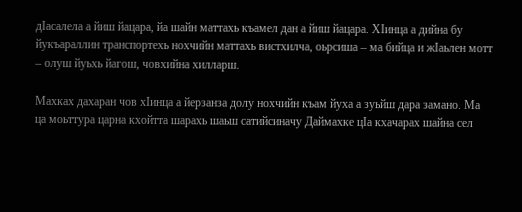дIасалела а йиш йацара, йа шайн маттахь къамел дан а йиш йацара. ХIинца а дийна бу йукъараллин транспортехь нохчийн маттахь вистхилча, оьрсиша – ма бийца и жIаьлен мотт – олуш йуьхь йагош, човхийна хилларш.

Махках дахаран чов хIинца а йерзанза долу нохчийн къам йуха а зуьйш дара замано. Ма ца моьттура царна кхойтта шарахь шаьш сатийсиначу Даймахке цIа кхачарах шайна сел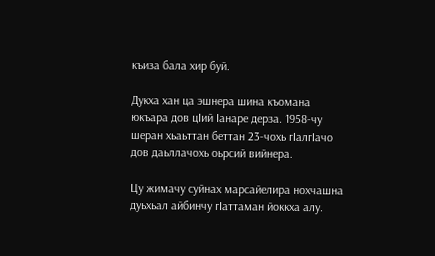къиза бала хир буй.

Дукха хан ца эшнера шина къомана юкъара дов цIий Iанаре дерза. 1958-чу шеран хьаьттан беттан 23-чохь гIалгIачо дов даьллачохь оьрсий вийнера.

Цу жимачу суйнах марсайелира нохчашна дуьхьал айбинчу гIаттаман йоккха алу.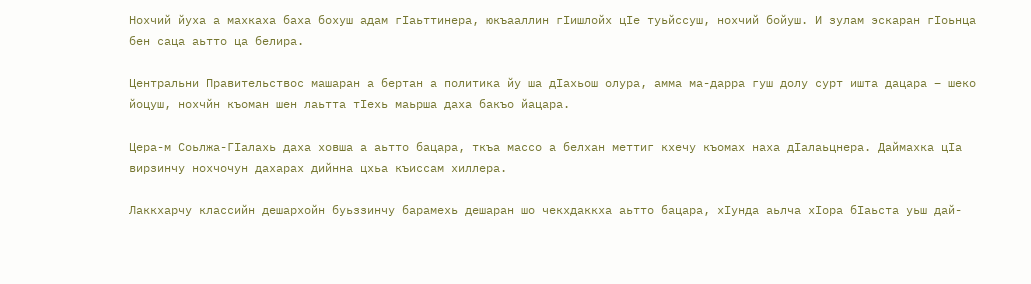Нохчий йуха а махкаха баха бохуш адам гIаьттинера, юкъааллин гIишлойх цIе туьйссуш, нохчий бойуш. И зулам эскаран гIоьнца бен саца аьтто ца белира.

Центральни Правительствос машаран а бертан а политика йу ша дIахьош олура, амма ма-дарра гуш долу сурт ишта дацара – шеко йоцуш, нохчйн къоман шен лаьтта тIехь маьрша даха бакъо йацара.

Цера-м Соьлжа-ГIалахь даха ховша а аьтто бацара, ткъа массо а белхан меттиг кхечу къомах наха дIалаьцнера. Даймахка цIа вирзинчу нохчочун дахарах дийнна цхьа къиссам хиллера.

Лаккхарчу классийн дешархойн буьззинчу барамехь дешаран шо чекхдаккха аьтто бацара, хIунда аьлча хIора бIаьста уьш дай-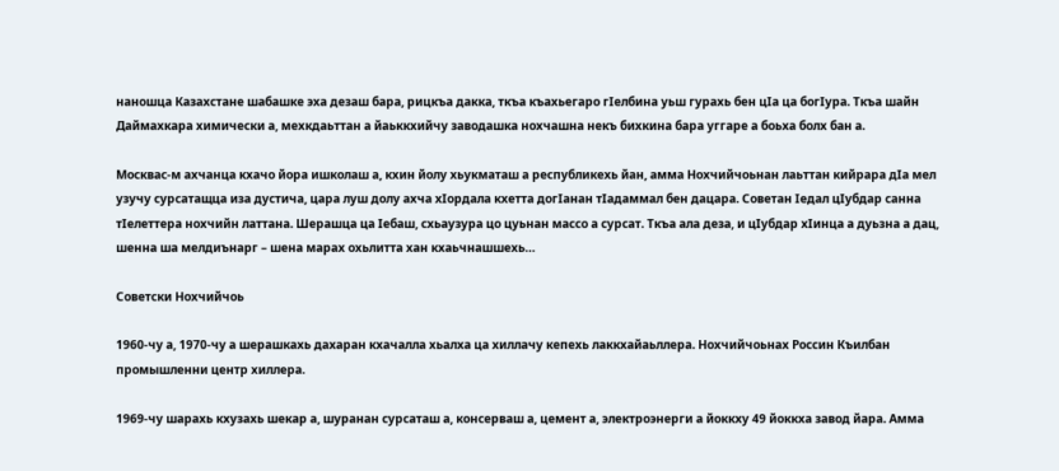наношца Казахстане шабашке эха дезаш бара, рицкъа дакка, ткъа къахьегаро гIелбина уьш гурахь бен цIа ца богIура. Ткъа шайн Даймахкара химически а, мехкдаьттан а йаьккхийчу заводашка нохчашна некъ бихкина бара уггаре а боьха болх бан а.

Москвас-м ахчанца кхачо йора ишколаш а, кхин йолу хьукматаш а республикехь йан, амма Нохчийчоьнан лаьттан кийрара дIа мел узучу сурсатащца иза дустича, цара луш долу ахча хIордала кхетта догIанан тIадаммал бен дацара. Советан Iедал цIубдар санна тIелеттера нохчийн латтана. Шерашца ца Iебаш, схьаузура цо цуьнан массо а сурсат. Ткъа ала деза, и цIубдар хIинца а дуьзна а дац, шенна ша мелдиънарг – шена марах охьлитта хан кхаьчнашшехь…

Советски Нохчийчоь

1960-чу а, 1970-чу а шерашкахь дахаран кхачалла хьалха ца хиллачу кепехь лаккхайаьллера. Нохчийчоьнах Россин Къилбан промышленни центр хиллера.

1969-чу шарахь кхузахь шекар а, шуранан сурсаташ а, консерваш а, цемент а, электроэнерги а йоккху 49 йоккха завод йара. Амма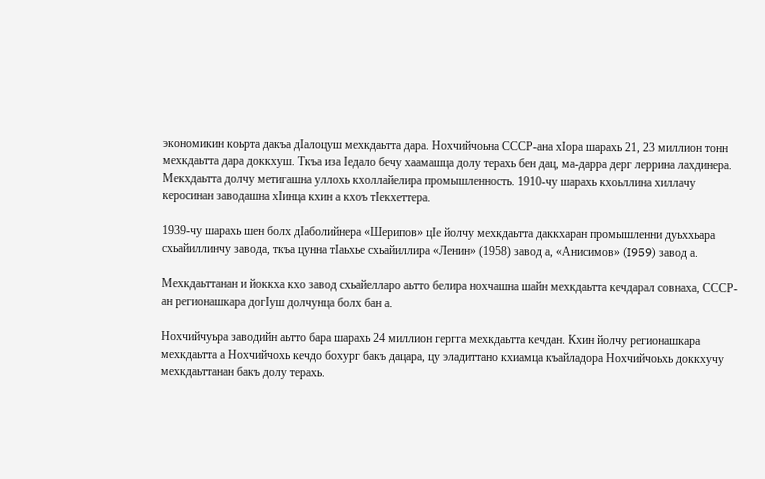экономикин коьрта дакъа дIалоцуш мехкдаьтта дара. Нохчийчоьна СССР-ана хIора шарахь 21, 23 миллион тонн мехкдаьтта дара доккхуш. Ткъа иза Iедало бечу хаамашца долу терахь бен дац, ма-дарра дерг леррина лахдинера. Мекхдаьтта долчу метигашна уллохь кхоллайелира промышленность. 1910-чу шарахь кхоьллина хиллачу керосинан заводашна хIинца кхин а кхоъ тIекхеттера.

1939-чу шарахь шен болх дIаболийнера «Шерипов» цIе йолчу мехкдаьтта даккхаран промышленни дуьххьара схьайиллинчу завода, ткъа цунна тIаьхье схьайиллира «Ленин» (1958) завод а, «Анисимов» (I959) завод а.

Мехкдаьттанан и йоккха кхо завод схьайелларо аьтто белира нохчашна шайн мехкдаьтта кечдарал совнаха, СССР-ан регионашкара догIуш долчунца болх бан а.

Нохчийчуьра заводийн аьтто бара шарахь 24 миллион гергга мехкдаьтта кечдан. Кхин йолчу регионашкара мехкдаьтта а Нохчийчохь кечдо бохург бакъ дацара, цу эладиттано кхиамца къайладора Нохчийчоьхь доккхучу мехкдаьттанан бакъ долу терахь.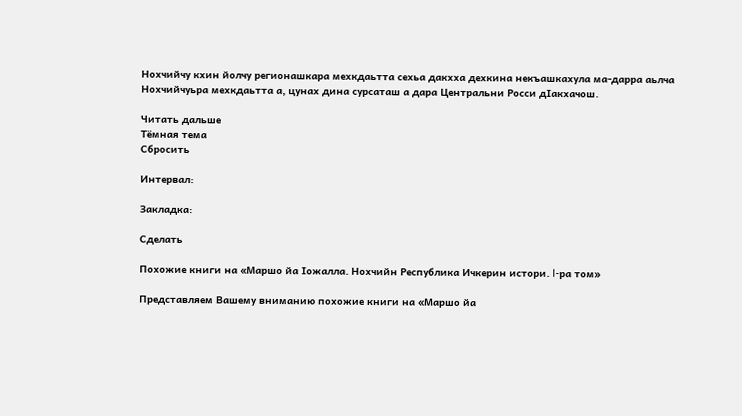Нохчийчу кхин йолчу регионашкара мехкдаьтта сехьа дакхха дехкина некъашкахула ма-дарра аьлча Нохчийчуьра мехкдаьтта а, цунах дина сурсаташ а дара Центральни Росси дIакхачош.

Читать дальше
Тёмная тема
Сбросить

Интервал:

Закладка:

Сделать

Похожие книги на «Маршо йа Iожалла. Нохчийн Республика Ичкерин истори. I-ра том»

Представляем Вашему вниманию похожие книги на «Маршо йа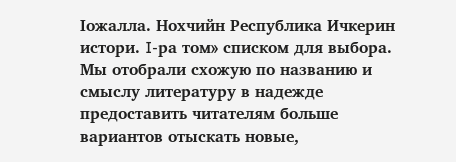Iожалла. Нохчийн Республика Ичкерин истори. I-ра том» списком для выбора. Мы отобрали схожую по названию и смыслу литературу в надежде предоставить читателям больше вариантов отыскать новые,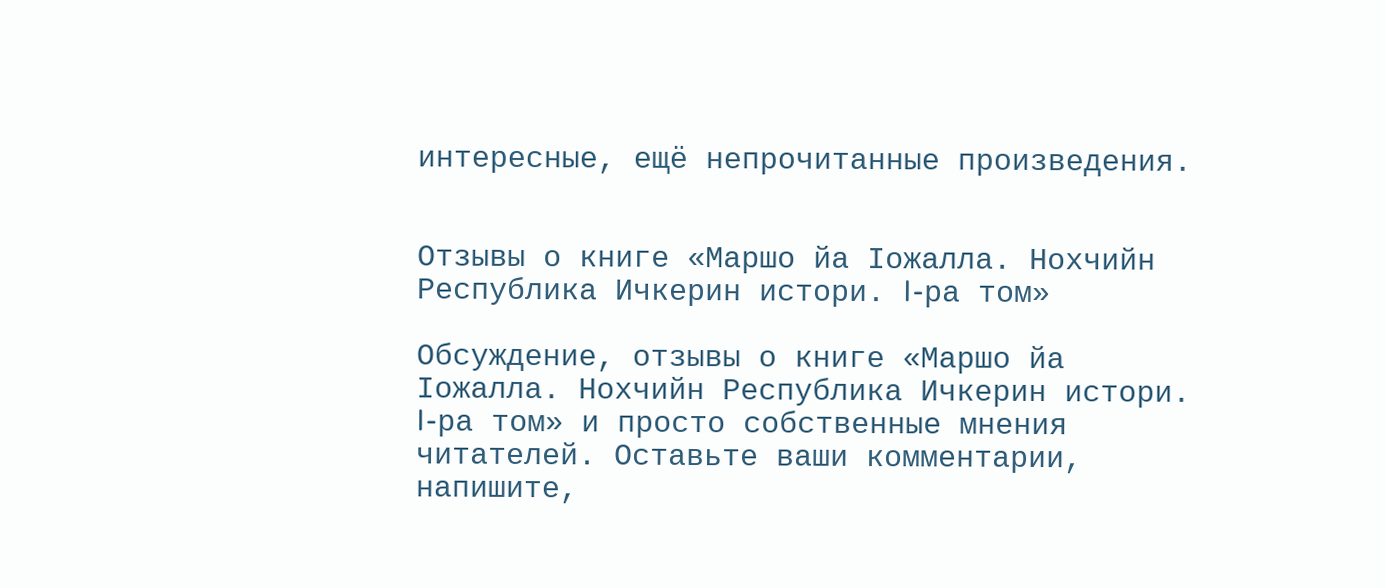интересные, ещё непрочитанные произведения.


Отзывы о книге «Маршо йа Iожалла. Нохчийн Республика Ичкерин истори. I-ра том»

Обсуждение, отзывы о книге «Маршо йа Iожалла. Нохчийн Республика Ичкерин истори. I-ра том» и просто собственные мнения читателей. Оставьте ваши комментарии, напишите,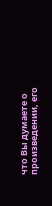что Вы думаете о произведении, его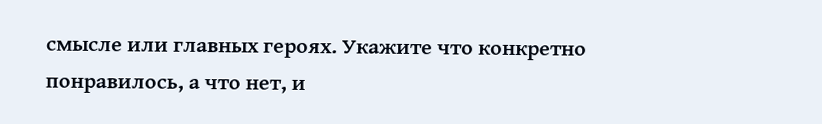смысле или главных героях. Укажите что конкретно понравилось, а что нет, и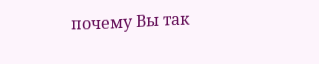почему Вы так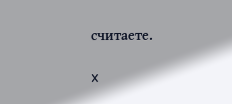считаете.

x